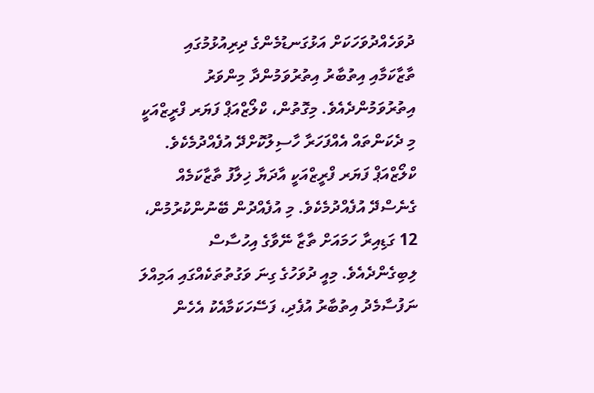ދުވަހެއްދުވަހަކަށް އަޅުގަނޑުމެންގެ ދިރިއުޅުމުގައި ތާޒާކަމާއި އިތުބާރު އިތުރުވަމުންދާ މިންވަރު އިތުރުވަމުންދެއެވެ. މިގޮތުން، ކްލޯޒްއަޕް ފަޔަރ ފްރީޒްއަކީ މި ދެކަންތައް އެއްފަހަރާ ހާސިލުކޮށްދޭ އުފެއްދުމެކެވެ.
ކްލޯޒްއަޕް ފަޔަރ ފްރީޒްއަކީ އާދަޔާ ޚިލާފު ތާޒާކަމެއް ގެނެސްދޭ އުފެއްދުމެކެވެ. މި އުފެއްދުން ބޭނުންކުރުމުން، 12 ގަޑިއިރާ ހަމައަށް ތާޒާ ނޭވާގެ އިހުސާސް ލިބިގެންދެއެވެ. މިއީ ދުވަހުގެ ގިނަ ވަގުތުތަކެއްގައި އަމިއްލަ ނަފުސާމެދު އިތުބާރު އުފެދި، ފަސޭހަކަމާއެކު އެހެން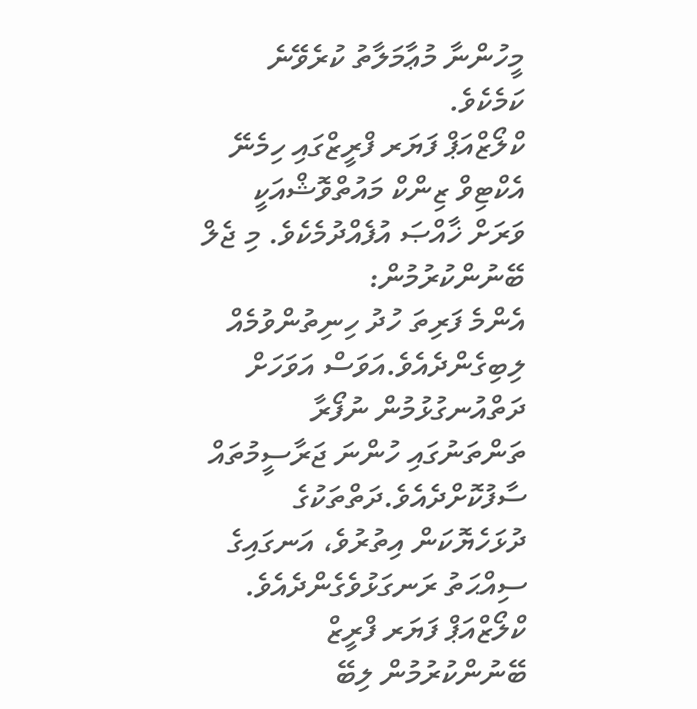މީހުންނާ މުޢާމަލާތު ކުރެވޭނެ ކަމެކެވެ.
ކްލޯޒްއަޕް ފަޔަރ ފްރީޒްގައި ހިމެނޭ އެކްޓިވް ޒިންކް މައުތްވޮޝްއަކީ ވަރަށް ޚާއްޞަ އުފެއްދުމެކެވެ. މި ޖެލް ބޭނުންކުރުމުން:
އެންމެ ފަރިތަ ހުދު ހިނިތުންވުމެއް ލިބިގެންދެއެވެ.އަވަސް އަވަހަށް ދަތްއުނގުޅުމުން ނުފޯރާ ތަންތަނުގައި ހުންނަ ޖަރާސީމުތައް ސާފުކޮށްދެއެވެ.ދަތްތަކުގެ ދުޅަހެޔޮކަން އިތުރުވެ، އަނގައިގެ ސިއްޙަތު ރަނގަޅުވެގެންދެއެވެ.
ކްލޯޒްއަޕް ފަޔަރ ފްރީޒް ބޭނުންކުރުމުން ލިބޭ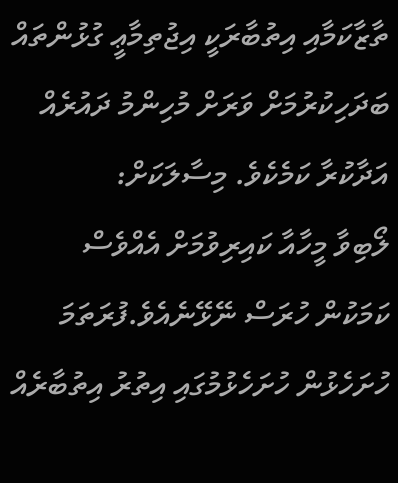ތާޒާކަމާއި އިތުބާރަކީ އިޖުތިމާޢީ ގުޅުންތައް ބަދަހިކުރުމަށް ވަރަށް މުހިންމު ދައުރެއް އަދާކުރާ ކަމެކެވެ. މިސާލަކަށް:
ލޯބިވާ މީހާއާ ކައިރިވުމަށް އެއްވެސް ކަމަކުން ހުރަސް ނޭޅޭނެއެވެ.ފުރަތަމަ ހުށަހެޅުން ހުށަހެޅުމުގައި އިތުރު އިތުބާރެއް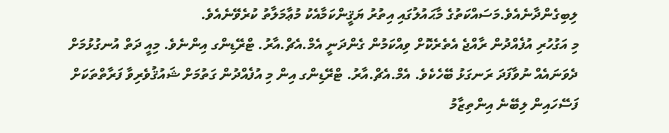ލިބިގެންދާނެއެވެ.މަސައްކަތުގެ މާޙައުލުގައި އިތުރު ޔަޤީންކަމާއެކު މުޢާމަލާތު ކުރެވޭނެއެވެ.
މި އަގުހުރި އުފެއްދުން ރާއްޖެ އެތެރެކޮށް ވިއްކަމުން ގެންދަނީ އެމް.އެޗް.އާރު. ޓްރޭޑިންގ އިންނެވެ. މިއީ ދަތް އުނގުޅުމަށް ދެވަނައެއް ނުވާފަދަ ރަނގަޅު ބޭހެކެވެ. އެމް.އެޗް.އާރު. ޓްރޭޑިންގ އިން މި އުފެއްދުން ގަތުމަށް ޝައުޤުވެރިވާ ފަރާތްތަކަށް ފަސޭހައިން ލިބޭނެ އިންތިޒާމު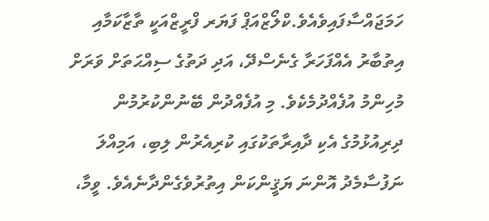ހަމަޖައްސާފައިވެއެވެ.ކްލޯޒްއަޕް ފަޔަރ ފްރީޒްއަކީ ތާޒާކަމާއި އިތުބާރު އެއްފަހަރާ ގެނެސްދޭ، އަދި ދަތުގެ ސިއްޙަތަށް ވަރަށް މުހިންމު އުފެއްދުމެކެވެ. މި އުފެއްދުން ބޭނުންކުރުމުން ދިރިއުޅުމުގެ އެކި ދާއިރާތަކުގައި ކުރިއެރުން ލިބި، އަމިއްލަ ނަފުސާމެދު އޮންނަ ޔަޤީންކަން އިތުރުވެގެންދާނެއެވެ. ވީމާ،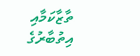ތާޒާކަމާއި އިތުބާރުގެ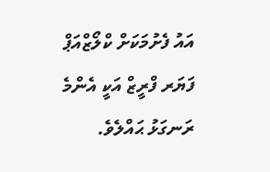އައު ފެށުމަކަށް ކްލޯޒްއަޕް ފަޔަރ ފްރީޒް އަކީ އެންމެ ރަނގަޅު ޙައްލެވެ.